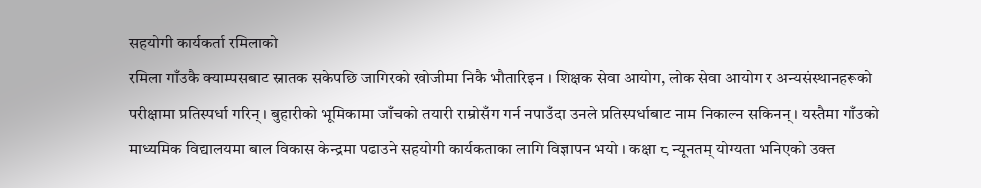सहयोगी कार्यकर्ता रमिलाको
रमिला गाँउकै क्याम्पसबाट स्नातक सकेपछि जागिरको खोजीमा निकै भौतारिइन । शिक्षक सेवा आयोग, लोक सेवा आयोग र अन्यसंस्थानहरूको परीक्षामा प्रतिस्पर्धा गरिन् । बुहारीको भूमिकामा जाँचको तयारी राम्रोसँग गर्न नपाउँदा उनले प्रतिस्पर्धाबाट नाम निकाल्न सकिनन् । यस्तैमा गाँउको माध्यमिक विद्यालयमा बाल विकास केन्द्रमा पढाउने सहयोगी कार्यकताका लागि विज्ञापन भयो । कक्षा ८ न्यूनतम् योग्यता भनिएको उक्त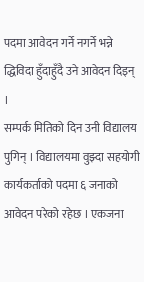पदमा आवेदन गर्ने नगर्ने भन्ने द्धिविदा हुँदाहुँदै उने आवेदन दिइन् ।
सम्पर्क मितिको दिन उनी विद्यालय पुगिन् । विद्यालयमा वुझ्दा सहयोगी कार्यकर्ताको पदमा ६ जनाको आवेदन परेको रहेछ । एकजना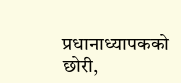प्रधानाध्यापकको छोरी,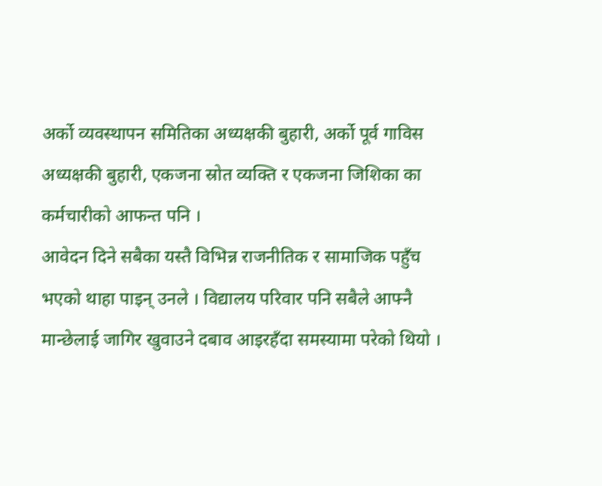अर्को व्यवस्थापन समितिका अध्यक्षकी बुहारी, अर्को पूर्व गाविस अध्यक्षकी बुहारी, एकजना स्रोत व्यक्ति र एकजना जिशिका का कर्मचारीको आफन्त पनि ।
आवेदन दिने सबैका यस्तै विभिन्न राजनीतिक र सामाजिक पहुँच भएको थाहा पाइन् उनले । विद्यालय परिवार पनि सबैले आफ्नै मान्छेलाई जागिर खुवाउने दबाव आइरहँदा समस्यामा परेको थियो ।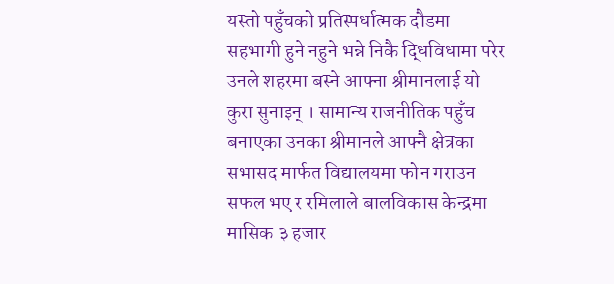यस्तो पहुँचको प्रतिस्पर्धात्मक दौडमा सहभागी हुने नहुने भन्ने निकै द्धिविधामा परेर उनले शहरमा बस्ने आफ्ना श्रीमानलाई यो कुरा सुनाइन् । सामान्य राजनीतिक पहुँच बनाएका उनका श्रीमानले आफ्नै क्षेत्रका सभासद मार्फत विद्यालयमा फोन गराउन सफल भए र रमिलाले बालविकास केन्द्रमा मासिक ३ हजार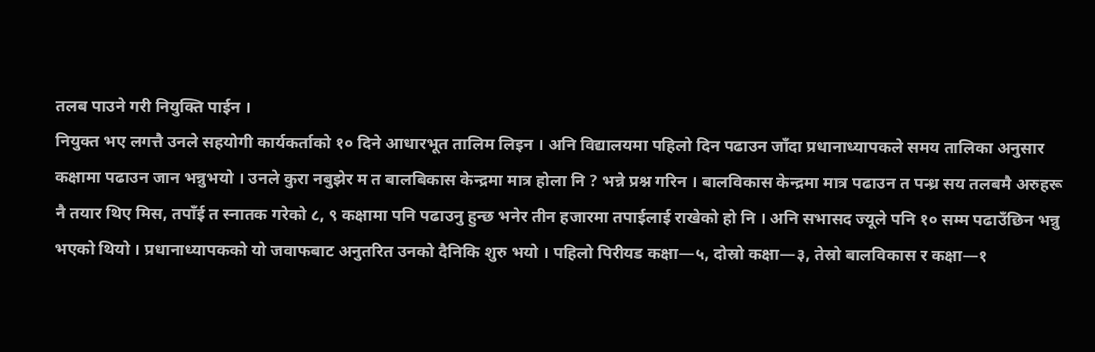तलब पाउने गरी नियुक्ति पाईन ।
नियुक्त भए लगत्तै उनले सहयोगी कार्यकर्ताको १० दिने आधारभूत तालिम लिइन । अनि विद्यालयमा पहिलो दिन पढाउन जाँदा प्रधानाध्यापकले समय तालिका अनुसार कक्षामा पढाउन जान भन्नुभयो । उनले कुरा नबुझेर म त बालबिकास केन्द्रमा मात्र होला नि ? भन्ने प्रश्न गरिन । बालविकास केन्द्रमा मात्र पढाउन त पन्ध्र सय तलबमै अरुहरू नै तयार थिए मिस, तपाँई त स्नातक गरेको ८, ९ कक्षामा पनि पढाउनु हुन्छ भनेर तीन हजारमा तपाईलाई राखेको हो नि । अनि सभासद ज्यूले पनि १० सम्म पढाउँछिन भन्नु भएको थियो । प्रधानाध्यापकको यो जवाफबाट अनुतरित उनको दैनिकि शुरु भयो । पहिलो पिरीयड कक्षा—५, दोस्रो कक्षा—३, तेस्रो बालविकास र कक्षा—१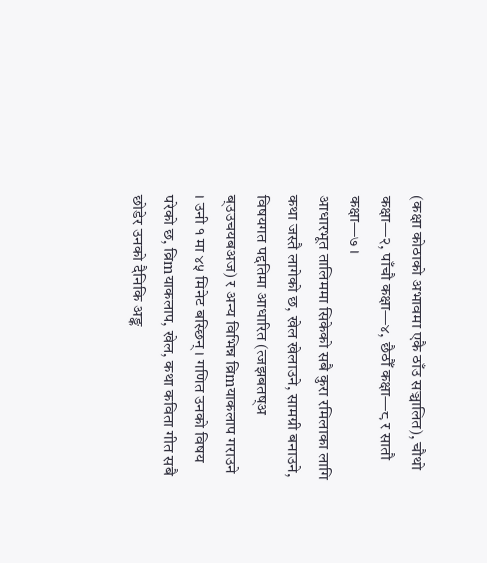(कक्षा कोठाको अभावमा एकै ठाँउ सञ्चालित), चौथो कक्षा—२, पाँचौ कक्षा—४, छैठौँ कक्षा—८ र सातौ कक्षा—७ ।
आधारभूत तालिममा सिकेको सबै कुरा रमिलाका लागि कथा जस्तै लागेको छ, खेल खेलाउने, सामग्री बनाउने, विषयगत पद्दतिमा आधारित (त्जझबतष्अ ब्उउचयबअज) र अन्य विभिन्न व्रिmयाकलाप गराउने । उनी १ मा ४५ मिनेट बस्छिन् । गणित उनको विषय परेको छ, व्रिmयाकलाप, खेल, कथा कविता गीत सबै छोडेर उनको दैनिकि अङ्क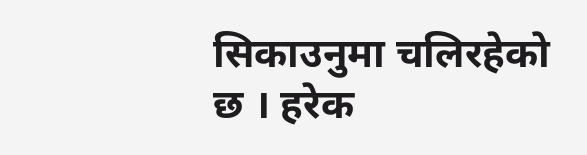सिकाउनुमा चलिरहेको छ । हरेक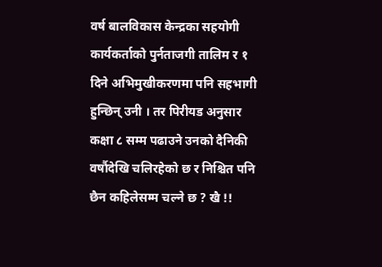वर्ष बालविकास केन्द्रका सहयोगी कार्यकर्ताको पुर्नताजगी तालिम र १ दिने अभिमुखीकरणमा पनि सहभागी हुन्छिन् उनी । तर पिरीयड अनुसार कक्षा ८ सम्म पढाउने उनको दैनिकी वर्षौदेखि चलिरहेको छ र निश्चित पनि छैन कहिलेसम्म चल्ने छ ? खै !!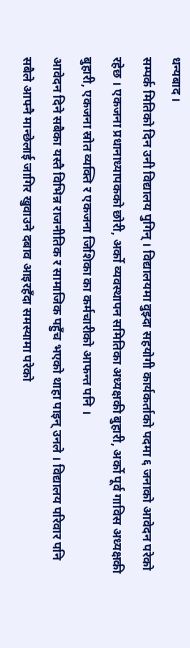धन्यबाद ।
सम्पर्क मितिको दिन उनी विद्यालय पुगिन् । विद्यालयमा वुझ्दा सहयोगी कार्यकर्ताको पदमा ६ जनाको आवेदन परेको रहेछ । एकजना प्रधानाध्यापकको छोरी, अर्को व्यवस्थापन समितिका अध्यक्षकी बुहारी, अर्को पूर्व गाविस अध्यक्षकी बुहारी, एकजना स्रोत व्यक्ति र एकजना जिशिका का कर्मचारीको आफन्त पनि ।
आवेदन दिने सबैका यस्तै विभिन्न राजनीतिक र सामाजिक पहुँच भएको थाहा पाइन् उनले । विद्यालय परिवार पनि सबैले आफ्नै मान्छेलाई जागिर खुवाउने दबाव आइरहँदा समस्यामा परेको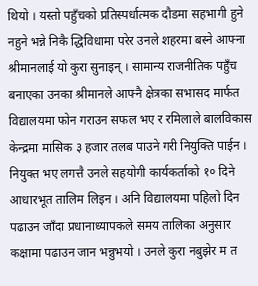थियो । यस्तो पहुँचको प्रतिस्पर्धात्मक दौडमा सहभागी हुने नहुने भन्ने निकै द्धिविधामा परेर उनले शहरमा बस्ने आफ्ना श्रीमानलाई यो कुरा सुनाइन् । सामान्य राजनीतिक पहुँच बनाएका उनका श्रीमानले आफ्नै क्षेत्रका सभासद मार्फत विद्यालयमा फोन गराउन सफल भए र रमिलाले बालविकास केन्द्रमा मासिक ३ हजार तलब पाउने गरी नियुक्ति पाईन ।
नियुक्त भए लगत्तै उनले सहयोगी कार्यकर्ताको १० दिने आधारभूत तालिम लिइन । अनि विद्यालयमा पहिलो दिन पढाउन जाँदा प्रधानाध्यापकले समय तालिका अनुसार कक्षामा पढाउन जान भन्नुभयो । उनले कुरा नबुझेर म त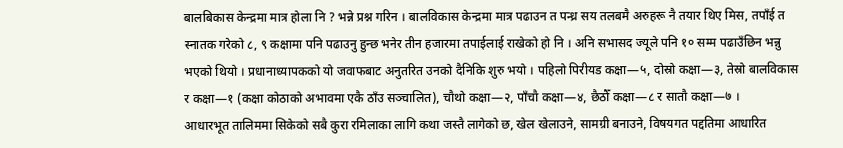बालबिकास केन्द्रमा मात्र होला नि ? भन्ने प्रश्न गरिन । बालविकास केन्द्रमा मात्र पढाउन त पन्ध्र सय तलबमै अरुहरू नै तयार थिए मिस, तपाँई त स्नातक गरेको ८, ९ कक्षामा पनि पढाउनु हुन्छ भनेर तीन हजारमा तपाईलाई राखेको हो नि । अनि सभासद ज्यूले पनि १० सम्म पढाउँछिन भन्नु भएको थियो । प्रधानाध्यापकको यो जवाफबाट अनुतरित उनको दैनिकि शुरु भयो । पहिलो पिरीयड कक्षा—५, दोस्रो कक्षा—३, तेस्रो बालविकास र कक्षा—१ (कक्षा कोठाको अभावमा एकै ठाँउ सञ्चालित), चौथो कक्षा—२, पाँचौ कक्षा—४, छैठौँ कक्षा—८ र सातौ कक्षा—७ ।
आधारभूत तालिममा सिकेको सबै कुरा रमिलाका लागि कथा जस्तै लागेको छ, खेल खेलाउने, सामग्री बनाउने, विषयगत पद्दतिमा आधारित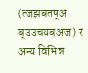(त्जझबतष्अ ब्उउचयबअज) र अन्य विभिन्न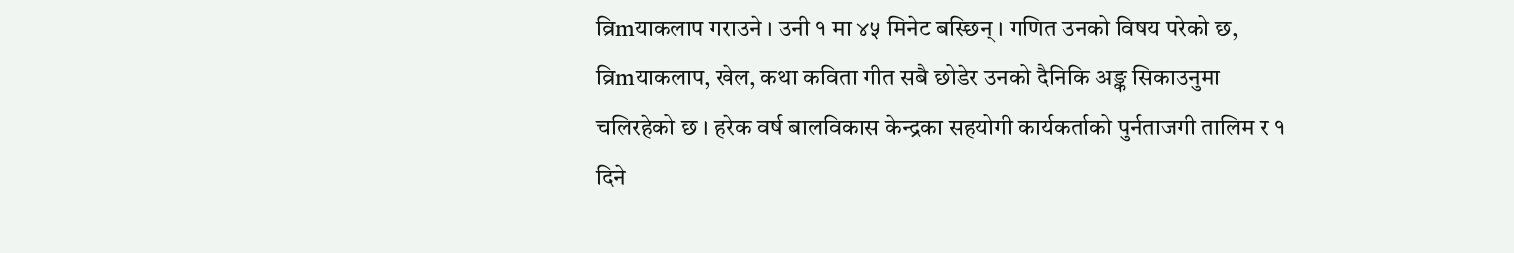व्रिmयाकलाप गराउने । उनी १ मा ४५ मिनेट बस्छिन् । गणित उनको विषय परेको छ, व्रिmयाकलाप, खेल, कथा कविता गीत सबै छोडेर उनको दैनिकि अङ्क सिकाउनुमा चलिरहेको छ । हरेक वर्ष बालविकास केन्द्रका सहयोगी कार्यकर्ताको पुर्नताजगी तालिम र १ दिने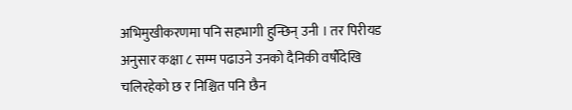अभिमुखीकरणमा पनि सहभागी हुन्छिन् उनी । तर पिरीयड अनुसार कक्षा ८ सम्म पढाउने उनको दैनिकी वर्षौदेखि चलिरहेको छ र निश्चित पनि छैन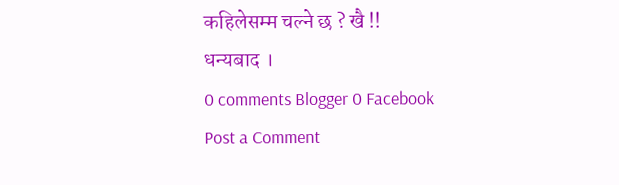कहिलेसम्म चल्ने छ ? खै !!
धन्यबाद ।
0 comments Blogger 0 Facebook
Post a Comment